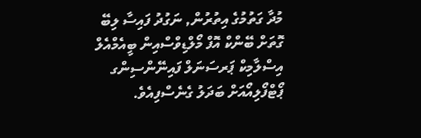މުދާ ގަތުމުގެ އިތުރުން, ނަގުދު ފައިސާ ލިބޭ ގޮތަށް ބޭންކް އޮފް މޯލްޑިވްސްއިން ބީއެމްއެލް އިސްލާމިކް ޕަރސަނަލް ފައިނޭންސިންގ ޕޯޓްފޯލިއޯއަށް ބަދަލު ގެނެސްފިއެވެ.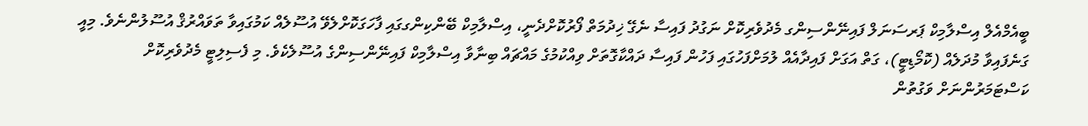ބީއެމްއެލް އިސްލާމިކް ޕަރސަނަލް ފައިނޭންސިންގ މެދުވެރިކޮށް ނަގުދު ފައިސާ ނެގޭ ޚިދުމަތް ފޯރުކޮށްދެނީ، އިސްލާމިކް ބޭންކިންގގައި ފާހަގަކޮށްލެވޭ އުސޫލެއް ކަމުގައިވާ ތަވައްރުޤް އުސޫލުންނެވެ. މިއީ ގަނެފައިވާ މުދަލެއް (ކޮމޯޑިޓީ)، ގަތް އަގަށް ފައިދާއެއް ލުމަށްފަހުގައި ފަހުން ފައިސާ ދައްކާގޮތަށް ވިއްކުމުގެ މައްޗައް ބިނާވާ އިސްލާމިކް ފައިނޭންސިންގެ އުސޫލެކެވެ. މި ފެސިލިޓީ މެދުވެރިކޮށް ކަސްޓަމަރުންނަށް ވަގުތުން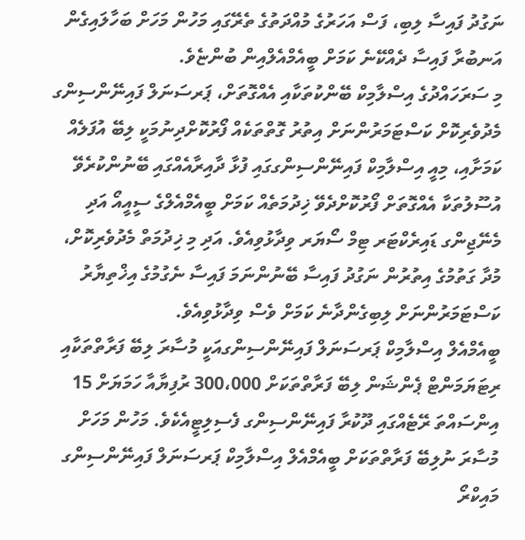ނަގުދު ފައިސާ ލިބި، ފަސް އަހަރުގެ މުއްދަތުގެ ތެރޭގައި މަހުން މަހަށް ބަހާލައިގެން އަނބުރާ ފައިސާ ދެއްކޭނެ ކަމަށް ބީއެމްއެލްއިން ބުންޏެވެ.
މި ސަރަހައްދުގެ އިސްލާމިކް ބޭންކުތަކާއި އެއްގޮތަށް، ޕަރސަނަލް ފައިނޭންސިންގ މެދުވެރިކޮށް ކަސްޓަމަރުންނަށް އިތުރު ގޮތްތަކެއް ފޯރުކޮށްދިނުމަކީ ލިބޭ އުފަލެއް ކަމަށާއި، މިއީ އިސްލާމިކް ފައިނޭންސިންގގައި ފުޅާ ދާއިރާއެއްގައި ބޭނުންކުރެވޭ އުސޫލުތަކާ އެއްގޮތަށް ފޯރުކޮށްދެވޭ ޚިދުމަތެއް ކަމަށް ބީއެމްއެލްގެ ސީއީއޯ އަދި މެނޭޖިންގ ޑައިރެކްޓަރ ޓިމް ސޯޔަރ ވިދާޅުވިއެވެ. އަދި މި ޚިދުމަތް މެދުވެރިކޮށް، މުދާ ގަތުމުގެ އިތުރުން ނަގުދު ފައިސާ ބޭނުންނަމަ ފައިސާ ނެގުމުގެ އިޚްތިޔާރު ކަސްޓަމަރުންނަށް ލިބިގެންދާނެ ކަމަށް ވެސް ވިދާޅުވިއެވެ.
ބީއެމްއެލް އިސްލާމިކް ޕަރސަނަލް ފައިނޭންސިންގއަކީ މުސާރަ ލިބޭ ފަރާތްތަކާއި ރިޓަޔަމަންޓް ޕެންޝަން ލިބޭ ފަރާތްތަކަށް 300،000 ރުފިޔާއާ ހަމަޔަށް 15 އިންސައްތަ ރޭޓެއްގައި ދޫކުރާ ފައިނޭންސިންގ ފެސިލިޓީއެކެވެ. މަހުން މަހަށް މުސާރަ ނުލިބޭ ފަރާތްތަކަށް ބީއެމްއެލް އިސްލާމިކް ޕަރސަނަލް ފައިނޭންސިންގ މައިކްރޯ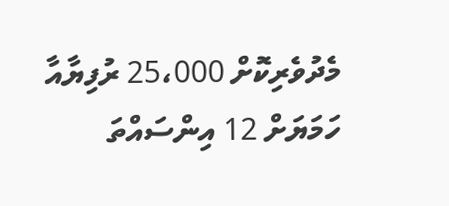މެދުވެރިކޮށް 25،000 ރުފިޔާއާ ހަމަޔަށް 12 އިންސައްތަ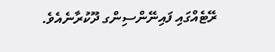ރޭޓެއްގައި ފައިނޭންސިންގ ދޫކުރާނެއެވެ.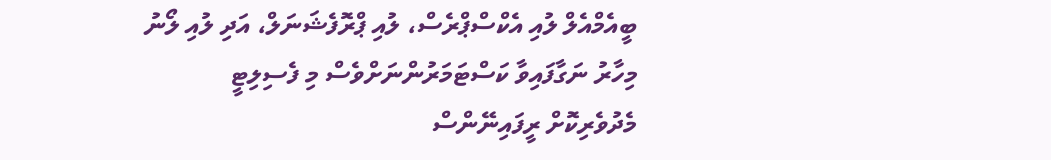ބީއެމްއެލް ލުއި އެކްސްޕްރެސް، ލުއި ޕްރޮފެޝަނަލް، އަދި ލުއި ލޯނު މިހާރު ނަގާފައިވާ ކަސްޓަމަރުންނަށްވެސް މި ފެސިލިޓީ މެދުވެރިކޮށް ރީފައިނޭންސް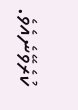ކުރެވޭނެއެވެ.